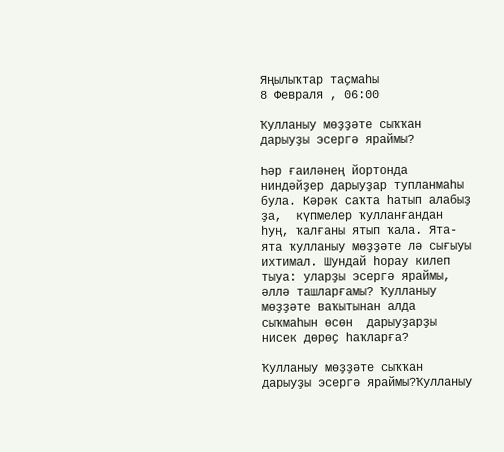Яңылыҡтар таҫмаһы
8 Февраля , 06:00

Ҡулланыу мөҙҙәте сыҡҡан дарыуҙы эсергә яраймы?

Һәр ғаиләнең йортонда ниндәйҙер дарыуҙар тупланмаһы була. Кәрәк саҡта һатып алабыҙ ҙа,  күпмелер ҡулланғандан һуң, ҡалғаны ятып ҡала. Ята-ята ҡулланыу мөҙҙәте лә сығыуы ихтимал. Шундай һорау килеп тыуа: уларҙы эсергә яраймы, әллә ташларғамы? Ҡулланыу мөҙҙәте ваҡытынан алда сыҡмаһын өсөн  дарыуҙарҙы нисек дөрөҫ һаҡларға?

Ҡулланыу мөҙҙәте сыҡҡан дарыуҙы эсергә яраймы?Ҡулланыу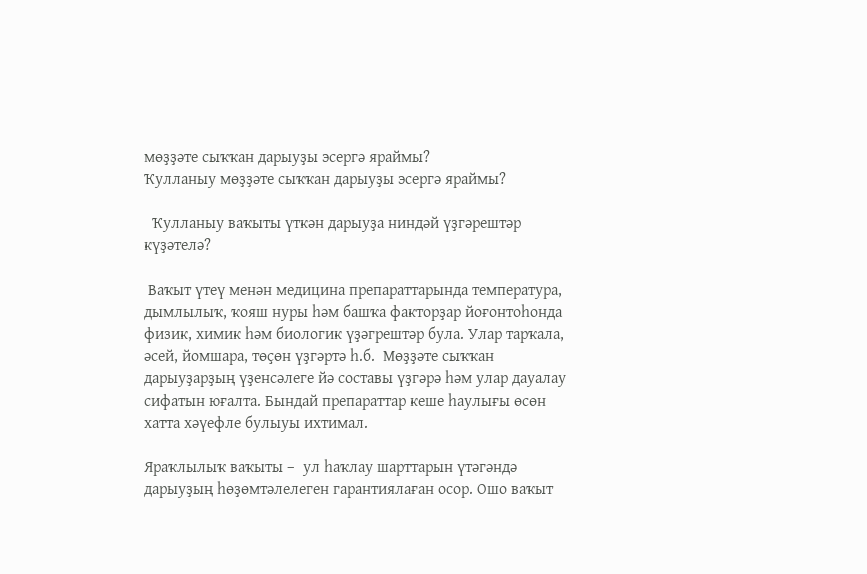мөҙҙәте сыҡҡан дарыуҙы эсергә яраймы?
Ҡулланыу мөҙҙәте сыҡҡан дарыуҙы эсергә яраймы?

  Ҡулланыу ваҡыты үткән дарыуҙа ниндәй үҙгәрештәр күҙәтелә?

 Ваҡыт үтеү менән медицина препараттарында температура, дымлылыҡ, ҡояш нуры һәм башҡа факторҙар йоғонтоһонда физик, химик һәм биологик үҙәгрештәр була. Улар тарҡала, әсей, йомшара, төҫөн үҙгәртә һ.б.  Мөҙҙәте сыҡҡан дарыуҙарҙың үҙенсәлеге йә составы үҙгәрә һәм улар дауалау сифатын юғалта. Бындай препараттар кеше һаулығы өсөн хатта хәүефле булыуы ихтимал.

Яраҡлылыҡ ваҡыты –  ул һаҡлау шарттарын үтәгәндә дарыуҙың һөҙөмтәлелеген гарантиялаған осор. Ошо ваҡыт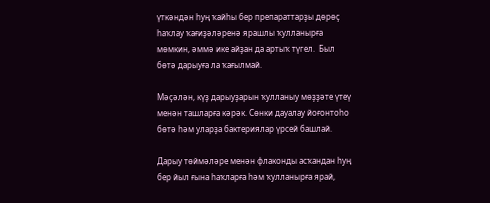үткәндән һуң ҡайһы бер препараттарҙы дөрөҫ һаҡлау ҡағиҙәләренә ярашлы ҡулланырға мөмкин, әммә ике айҙан да артыҡ түгел.  Был бөтә дарыуға ла ҡағылмай.

Мәҫәлән, күҙ дарыуҙарын ҡулланыу мөҙҙәте үтеү менән ташларға кәрәк. Сөнки дауалау йоғонтоһо бөтә һәм уларҙа бактериялар үрсей башлай.

Дарыу төймәләре менән флаконды асҡандан һуң бер йыл ғына һаҡларға һәм ҡулланырға ярай,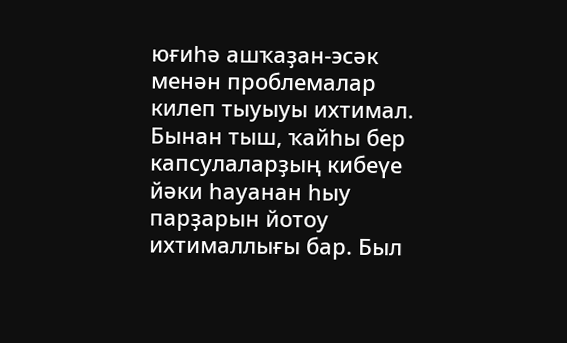юғиһә ашҡаҙан-эсәк  менән проблемалар килеп тыуыуы ихтимал. Бынан тыш, ҡайһы бер капсулаларҙың кибеүе йәки һауанан һыу парҙарын йотоу ихтималлығы бар. Был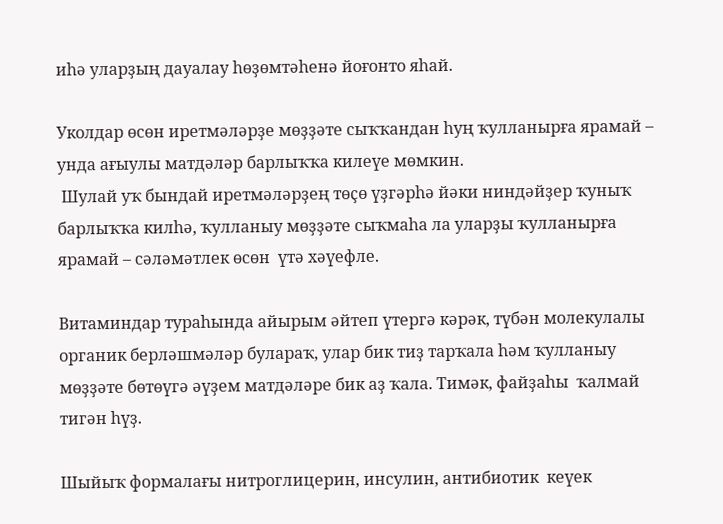иһә уларҙың дауалау һөҙөмтәһенә йоғонто яһай.

Уколдар өсөн иретмәләрҙе мөҙҙәте сыҡҡандан һуң ҡулланырға ярамай – унда ағыулы матдәләр барлыҡҡа килеүе мөмкин.
 Шулай уҡ бындай иретмәләрҙең төҫө үҙгәрһә йәки ниндәйҙер ҡуныҡ барлыҡҡа килһә, ҡулланыу мөҙҙәте сыҡмаһа ла уларҙы ҡулланырға ярамай – сәләмәтлек өсөн  үтә хәүефле.

Витаминдар тураһында айырым әйтеп үтергә кәрәк, түбән молекулалы органик берләшмәләр булараҡ, улар бик тиҙ тарҡала һәм ҡулланыу мөҙҙәте бөтөүгә әүҙем матдәләре бик аҙ ҡала. Тимәк, файҙаһы  ҡалмай тигән һүҙ.

Шыйыҡ формалағы нитроглицерин, инсулин, антибиотик  кеүек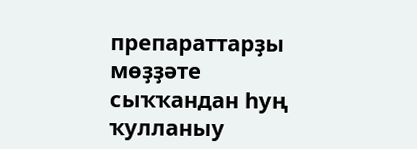препараттарҙы мөҙҙәте сыҡҡандан һуң ҡулланыу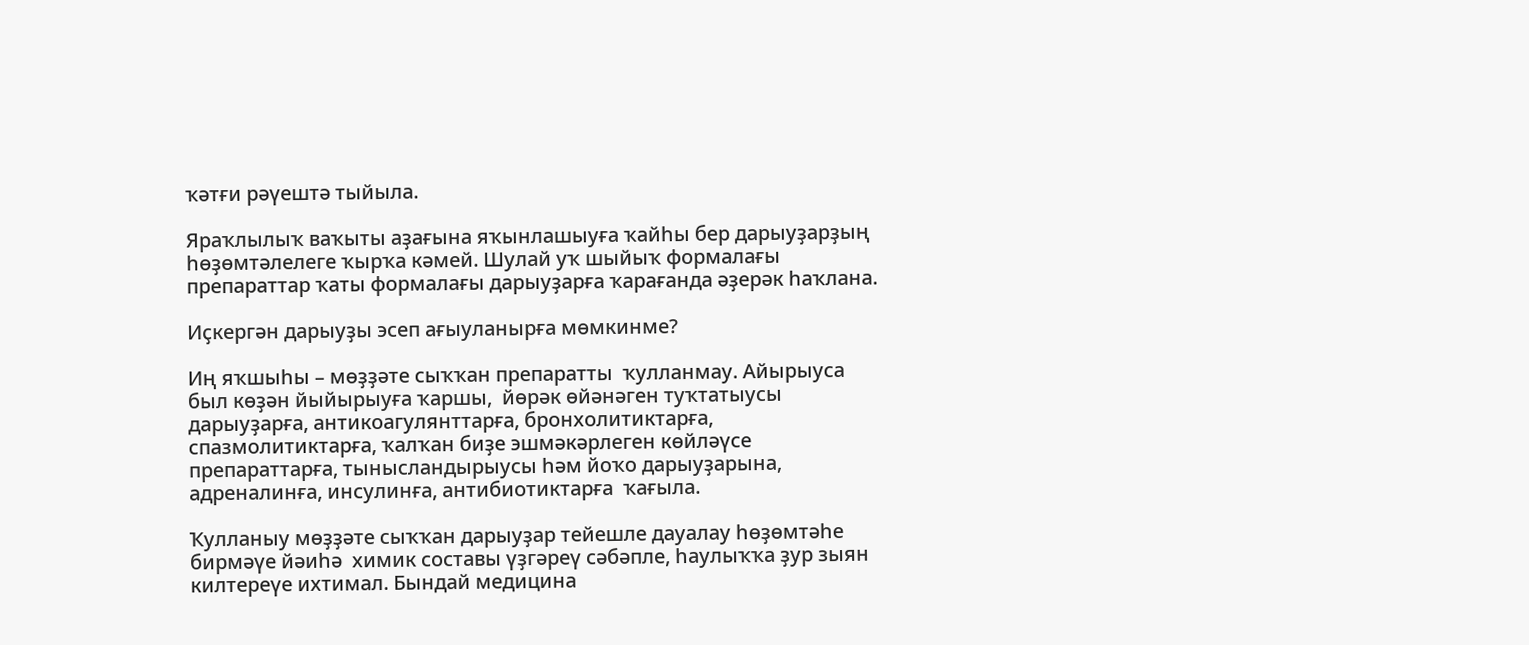ҡәтғи рәүештә тыйыла.

Яраҡлылыҡ ваҡыты аҙағына яҡынлашыуға ҡайһы бер дарыуҙарҙың һөҙөмтәлелеге ҡырҡа кәмей. Шулай уҡ шыйыҡ формалағы препараттар ҡаты формалағы дарыуҙарға ҡарағанда әҙерәк һаҡлана.

Иҫкергән дарыуҙы эсеп ағыуланырға мөмкинме?

Иң яҡшыһы – мөҙҙәте сыҡҡан препаратты  ҡулланмау. Айырыуса   был көҙән йыйырыуға ҡаршы,  йөрәк өйәнәген туҡтатыусы дарыуҙарға, антикоагулянттарға, бронхолитиктарға, спазмолитиктарға, ҡалҡан биҙе эшмәкәрлеген көйләүсе препараттарға, тынысландырыусы һәм йоҡо дарыуҙарына, адреналинға, инсулинға, антибиотиктарға  ҡағыла.

Ҡулланыу мөҙҙәте сыҡҡан дарыуҙар тейешле дауалау һөҙөмтәһе бирмәүе йәиһә  химик составы үҙгәреү сәбәпле, һаулыҡҡа ҙур зыян килтереүе ихтимал. Бындай медицина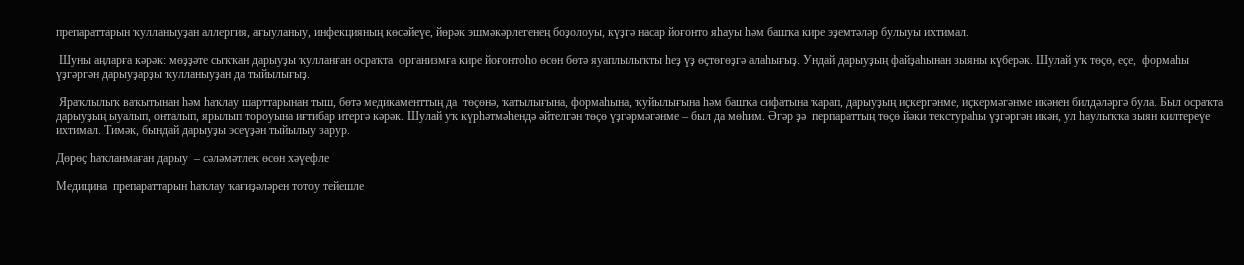препараттарын ҡулланыуҙан аллергия, ағыуланыу, инфекцияның көсәйеүе, йөрәк эшмәкәрлегенең боҙолоуы, күҙгә насар йоғонто яһауы һәм башҡа кире эҙемтәләр булыуы ихтимал.

 Шуны аңларға кәрәк: мөҙҙәте сыҡҡан дарыуҙы ҡулланған осраҡта  организмға кире йоғонтоһо өсөн бөтә яуаплылыҡты һеҙ үҙ өҫтөгөҙгә алаһығыҙ. Ундай дарыуҙың файҙаһынан зыяны күберәк. Шулай уҡ төҫө, еҫе,  формаһы үҙгәргән дарыуҙарҙы ҡулланыуҙан да тыйылығыҙ.

 Яраҡлылыҡ ваҡытынан һәм һаҡлау шарттарынан тыш, бөтә медикаменттың да  төҫөнә, ҡатылығына, формаһына, ҡуйылығына һәм башҡа сифатына ҡарап, дарыуҙың иҫкергәнме, иҫкермәгәнме икәнен билдәләргә була. Был осраҡта дарыуҙың ыуалып, онталып, ярылып тороуына иғтибар итергә кәрәк. Шулай уҡ күрһәтмәһендә әйтелгән төҫө үҙгәрмәгәнме – был да мөһим. Әгәр ҙә  перпараттың төҫө йәки текстураһы үҙгәргән икән, ул һаулыҡҡа зыян килтереүе ихтимал. Тимәк, бындай дарыуҙы эсеүҙән тыйылыу зарур.

Дөрөҫ һаҡланмаған дарыу  – сәләмәтлек өсөн хәүефле

Медицина  препараттарын һаҡлау ҡағиҙәләрен тотоу тейешле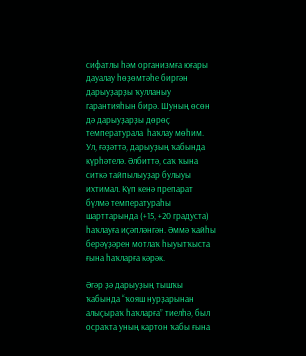сифатлы һәм организмға юғары дауалау һөҙөмтәһе биргән дарыуҙарҙы ҡулланыу гарантияһын бирә. Шуның өсөн дә дарыуҙарҙы дөрөҫ температурала  һаҡлау мөһим. Ул, ғәҙәттә, дарыуҙың ҡабында күрһәтелә. Әлбиттә, саҡ ҡына ситкә тайпылыуҙар булыуы ихтимал. Күп кенә препарат бүлмә температураһы шарттарында (+15, +20 градуста) һаҡлауға иҫәпләнгән. Әммә ҡайһы берәүҙәрен мотлаҡ һыуытҡыста ғына һаҡларға кәрәк.

Әгәр ҙә дарыуҙың тышҡы ҡабында “ҡояш нурҙарынан алыҫыраҡ һаҡларға” тиелһә, был осраҡта уның картон ҡабы ғына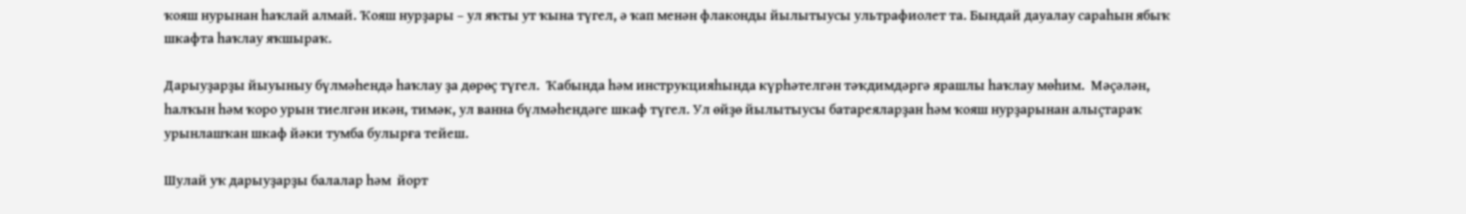ҡояш нурынан һаҡлай алмай. Ҡояш нурҙары – ул яҡты ут ҡына түгел, ә ҡап менән флаконды йылытыусы ультрафиолет та. Бындай дауалау сараһын ябыҡ шкафта һаҡлау яҡшыраҡ.

Дарыуҙарҙы йыуыныу бүлмәһендә һаҡлау ҙа дөрөҫ түгел.  Ҡабында һәм инструкцияһында күрһәтелгән тәҡдимдәргә ярашлы һаҡлау мөһим.  Мәҫәлән,  һалҡын һәм ҡоро урын тиелгән икән, тимәк, ул ванна бүлмәһендәге шкаф түгел. Ул өйҙө йылытыусы батареяларҙан һәм ҡояш нурҙарынан алыҫтараҡ урынлашҡан шкаф йәки тумба булырға тейеш.

Шулай уҡ дарыуҙарҙы балалар һәм  йорт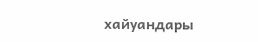хайуандары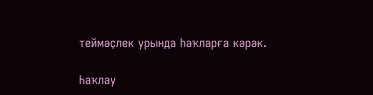теймәҫлек урында һаҡларға кәрәк.

Һаҡлау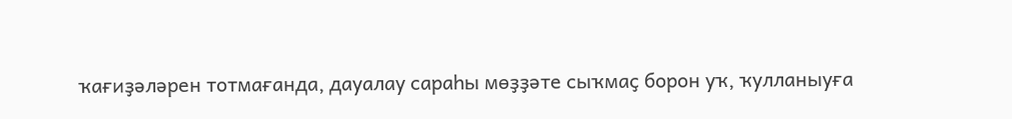ҡағиҙәләрен тотмағанда, дауалау сараһы мөҙҙәте сыҡмаҫ борон уҡ, ҡулланыуға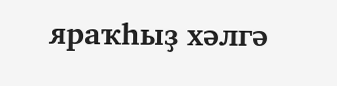яраҡһыҙ хәлгә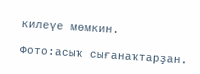килеүе мөмкин.

Фото:асыҡ сығанаҡтарҙан.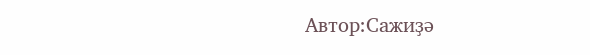Автор:Сажиҙә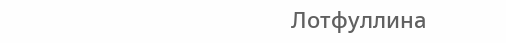Лотфуллина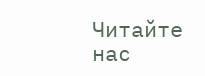Читайте нас